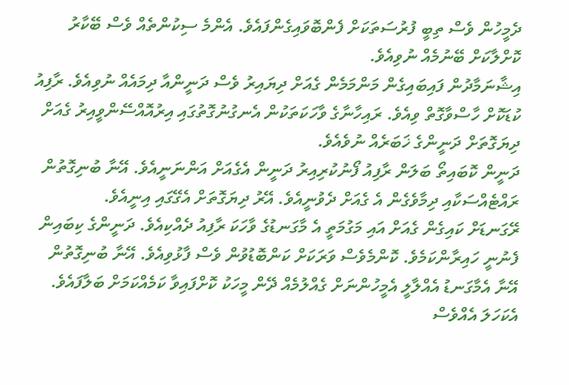ދެމީހުން ވެސް ތިބީ ފުރުސަތަކަށް ފެންބޮވައިގެންފައެވެ. އެންމެ ސިކުންތެއް ވެސް ބޭކާރު ކޮށްލާކަށް ބޭނުމެއް ނުވިއެވެ.
އިޝާނަމާދުން ފައިބައިގެން މަންމަމެން ގެއަށް ދިޔައިރު ވެސް ދަނީންއާ ދިމައެއް ނުވިއެވެ. ރާފިއު ކުޑަކޮށް ހާސްވާގޮތް ވިއެވެ. ރައިހާނާގެ ވާހަކަތަކުން އެނގުނުގޮތުގައި އިރުއޮއްސޭންވީއިރު ގެއަށް ދިޔަގޮތަށް ދަނީންގެ ޚަބަރެއް ނުވެއެވެ.
ދަނީން ކޮބައިތޯ ބަލަން ރާފިއު ފޯނުކުރިއިރު ދަނީން އެގެއަށް އަންނަނީއެވެ. އޭނާ ބުނިގޮތުން ރައްޓެއްސަކާއި ދިމާވެގެން އެ ގެއަށް ދެވުނީއެވެ. އޭރު ދިޔަގޮތަށް އެގޭގައި އިނީއެވެ.
ރޭގަނޑަށް ކައިގެން ގެއަށް އައި މަގުމަތީ އެ މާގަނޑުގެ ވާހަކަ ރާފިއު ދެއްކިއެވެ. ދަނީންގެ ކިބައިން ފެނުނީ ހައިރާންކަމެވެ. ކޮންމެވެސް ވަރަކަށް ކަންބޮޑުވުން ވެސް ފާޅުވިއެވެ. އޭނާ ބުނިގޮތުން އޭނާ އެމާގަނޑު އެއްލާލީ އެމީހުންނަށް ގެއްލުމެއް ދޭން މީހަކު ކޮށްފައިވާ ކަމެއްކަމަށް ބަލާފައެވެ. އެކަހަލަ އެއްވެސް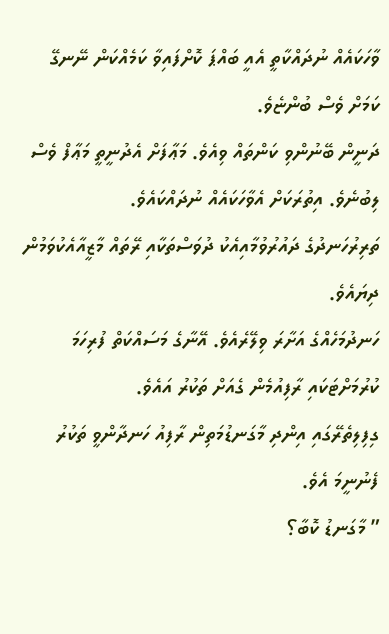ވާހަކައެއް ނުދައްކާތީ އެއީ ބައްޕަ ކޮށްފައިވާ ކަމެއްކަން ނޭނގޭ ކަމަށް ވެސް ބުންޏެވެ.
ދަނީން ބޭނުންވި ކަންތައް ވިއެވެ. މަޢާފަށް އެދުނީތީ މަޢާފް ވެސް ލިބުނެވެ. އިތުރަކަށް އެވާހަކައެއް ނުދައްކައެވެ.
ތަރިރުހަނދުގެ ދައުރުވުމާއިއެކު ދުވަސްތަކާއި ރޭތައް މާޒީއާއެކުވަމުން ދިޔައެވެ.
ހަނދުމަހެއްގެ އަށާރަ ވިލޭރެއެވެ. އޭނާގެ މަސައްކަތް ފުރިހަމަ ކުރުމަށްޓަކައި ރާފިއުމެން ގެއަށް ތަކުރު އައެވެ.
ގިފިލިތެރޭގައި އިންދި މާގަނޑުމަތިން ރާފިއު ހަނދާންވީ ތަކުރު ފެނުނީމަ އެވެ.
” މާގަނޑު ކޮބާ؟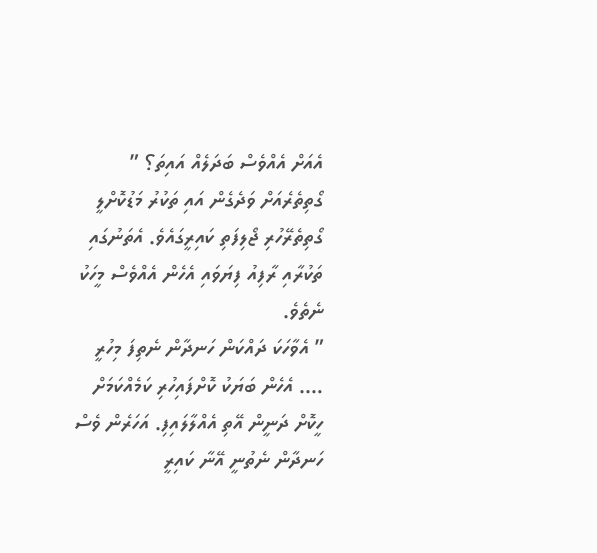އެއަށް އެއްވެސް ބަދަލެއް އައިތަ؟ ” ގޯތިތެރެއަށް ވަދެގެން އައި ތަކުރު މަޑުކޮށްލީ ގޯތިތެރޭހުރި ޖޯލިފަތި ކައިރީގައެވެ. އެތަނުގައި ތަކުރާއި ރާފިއު ފިޔަވައި އެހެން އެއްވެސް މީހަކު ނެތެވެ.
” އެވާހަކަ ދައްކަން ހަނދާން ނެތިފަ މިހުރީ …. އެހެން ބަޔަކު ކޮށްފައިހުރި ކަމެއްކަމަށް ހީކޮށް ދަނީން އޭތި އެއްލާލައިފި. އަހަރެން ވެސް ހަނދާން ނެތުނީ އޭނާ ކައިރީ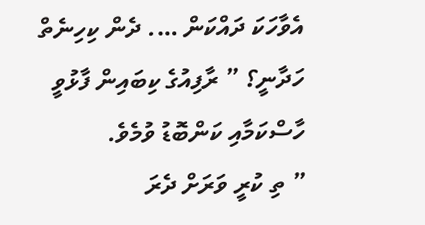އެވާހަކަ ދައްކަން …. ދެން ކިހިނެތް ހަދާނީ؟ ” ރާފިއުގެ ކިބައިން ފާޅުވީ ހާސްކަމާއި ކަންބޮޑު ވުމެވެ.
” ތި ކުރީ ވަރަށް ދެރަ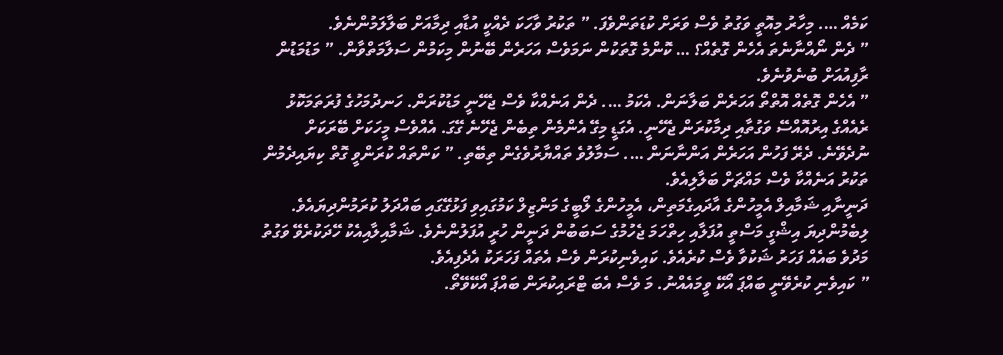ކަމެއް …. މިހާރު މިއޮތީ ވަގުތު ވެސް ވަރަށް ކުޑަތަންވެފަ. ” ތަކުރު ވާހަކަ ދެއްކީ އުޑާއި ދިމާއަށް ބަލާލަމުންނެވެ.
” ދެން ނޯއްނާނެތަ އެހެން ގޮތެއް؟ … ކޮންމެ ގޮތަކުން ނަމަވެސް އަހަރެން ބޭނުން މިކަމުން ސަލާމަތްވާން. ” މަޑުމަޑުން ރާފިއުއަށް ބުނެވުނެވެ.
” އެހެން ގޮތެއް އޮތްތޯ އަހަރެން ބަލާނަން. އެކަމު …. ދެން އަނެއްކާ ވެސް ޖެހޭނީ މަޑުކުރަން. ހަނދުމަހުގެ ފުރަތަމަކޮޅު ރެއެއްގެ އިރުއޮއްސޭ ވަގުތާއި ދިމާކުރަން ޖެހޭނީ. އެގަޑީ މިގޭ އެންމެން ތިބެން ޖެހޭނެ ގޭގަ. އެއްވެސް މީހަކަށް ބޭރަކަށް ނުދެވޭނެ. ދެރޭ ފަހުން އަހަރެން އަންނާނަން …. ސަމާލުވެ ތައްޔާރުވެގެން ތިބޭތި. ” ކަންތައް ކުރަންވީ ގޮތް ކިޔައިދެމުން ތަކުރު އަނެއްކާ ވެސް މައްޗަށް ބަލާލިއެވެ.
ދަނީނާއި ޝަމާއިލް އެމީހުންގެ އާދައިގެމަތިން، އެމީހުންގެ ލޯބީގެ މަންޒިލް ކަމުގައިވި ފަޅުގޭގައި ބައްދަލު ކުރަމުންދިޔައެވެ. ލިބެމުންދިޔަ އިޝްގީ މަސްތީ އުފަލާއި ހިތްހަމަ ޖެހުމުގެ ސަބަބުން ދަނީން ހުރީ އުފަލުންނެވެ. ޝަމާއިލާއިއެކު ހޭދަކުރެވޭ ވަގުތު މަދުވެ ބައެއް ފަހަރު ޝަކުވާ ވެސް ކުރެއެވެ. ކައިވެނިކުރަން ވެސް އެތައް ފަހަރަކު އެދެފިއެވެ.
” ކައިވެނި ކުރެވޭނީ ބައްޕަ އޯކޭ ވީމައެއްނު. މަ ވެސް އެބަ ޓްރައިކުރަން ބައްޕަ އޯކޭވޭތޯ.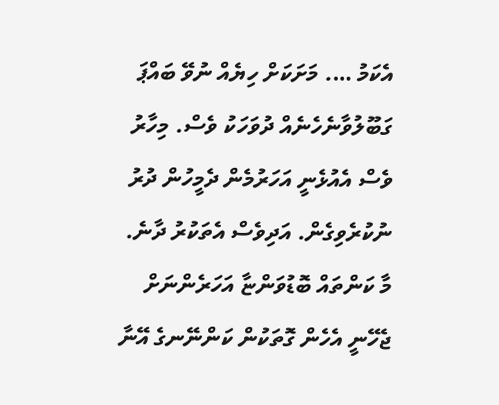އެކަމު …. މަށަކަށް ހިޔެއް ނުވޭ ބައްޕަ ގަބޫލުވާނެހެނެއް ދުވަހަކު ވެސް. މިހާރު ވެސް އެއުޅެނީ އަހަރުމެން ދެމީހުން ދުރު ނުކުރެވިގެން. އަދިވެސް އެތަކުރު ދާނެ. މާ ކަންތައް ބޮޑުވަންޏާ އަހަރެންނަށް ޖެހޭނީ އެހެން ގޮތަކުން ކަންނޭނގެ އޭނާ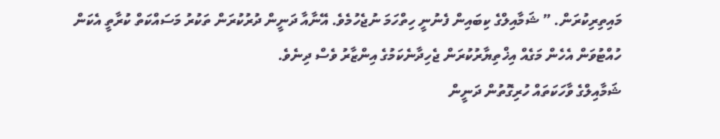މައިތިރިކުރަން. ” ޝަމާއިލްގެ ކިބައިން ފެނުނީ ހިތްހަމަ ނުޖެހުމެވެ. އޭނާއާ ދަނީން ދުރުކުރަން ތަކުރު މަސައްކަތް ކުރާތީ އެކަން ހުއްޓުވަން އެހެން މަގެއް އިޚްތިޔާރުކުރަން ޖެހިދާނެކަމުގެ އިންޒާރު ވެސް ދިނެވެ.
ޝަމާއިލްގެ ވާހަކަތައް ހުރިގޮތުން ދަނީން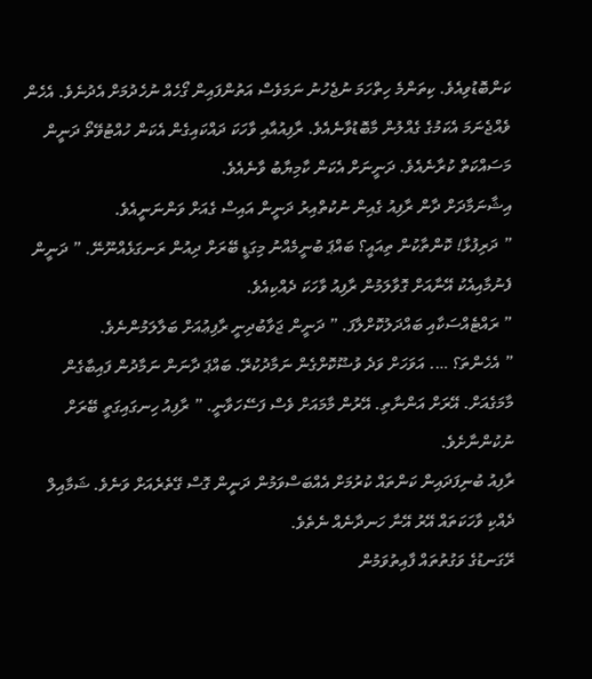ކަންބޮޑުވިއެވެ. ކިތަންމެ ހިތްހަމަ ނުޖެހުނު ނަމަވެސް އަތުންފައިން ގޯހެއް ނުހެދުމަށް އެދުނެވެ. އެހެން ވެއްޖެނަމަ އެކަމުގެ ގެއްލުން މާބޮޑުވާނެއެވެ. ރާފިއުއާއި ވާހަކަ ދައްކައިގެން އެކަން ހުއްޓުވޭތޯ ދަނީން މަސައްކަތް ކުރާނެއެވެ. ދަނީނަށް އެކަން ކާމިޔާބު ވާނެއެވެ.
އިޝާނަމާދަށް ދާން ރާފިއު ގެއިން ނުކުތްއިރު ދަނީން އައިސް ގެއަށް ވަންނަނީއެވެ.
” ދަރިފުޅާ! ކޮންތާކުން ތިއައީ؟ ބައްޕަ ބުނީމެއްނު މިގަޑީ ބޭރަށް ދިއުން ރަނގަޅެއްނޫނޭ. ” ދަނީން ފެނުމާއިއެކު އޭނާއަށް ގޮވާލަމުން ރާފިއު ވާހަކަ ދެއްކިއެވެ.
” ރައްޓެއްސަކާއި ބައްދަލުކޮށްލާފަ. ” ދަނީން ޖަވާބުދިނީ ރާފިޢުއަށް ބަލާލަމުންނެވެ.
” އެހެންތަ؟ …. އަވަހަށް ވަދެ ވުޟޫކޮށްގެން ނަމާދުކުރޭ. ބައްޕަ ދާނަން ނަމާދުން ފައިބާގެން މާމަގެއަށް. އޭރަށް އަންނާތި. އޭރުން މާމައަށް ވެސް ފަސޭހަވާނީ. ” ރާފިއު ހިނގައިގަތީ ބޭރަށް ނުކުންނާށެވެ.
ރާފިއު ބުނިފަދައިން ކަންތައް ކުރުމަށް އެއްބަސްވަމުން ދަނީން ގޮސް ގޭތެރެއަށް ވަނެވެ. ޝަމާއިލް ދެއްކި ވާހަކަތައް އޭރު އޭނާ ހަނދާނެއް ނެތެވެ.
ރޭގަނޑުގެ ވަގުތުތައް ފާއިތުވަމުން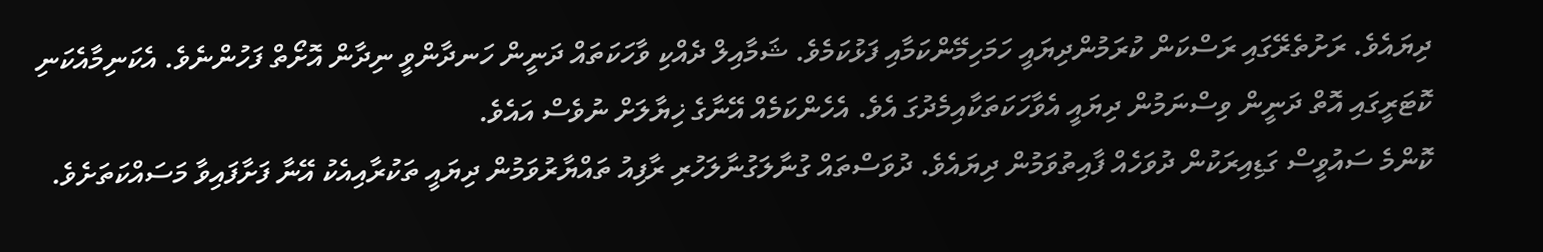ދިޔައެވެ. ރަށުތެރޭގައި ރަސްކަން ކުރަމުންދިޔައީ ހަމަހިމޭންކަމާއި ފަޅުކަމެވެ. ޝަމާއިލް ދެއްކި ވާހަކަތައް ދަނީން ހަނދާންވީ ނިދާން އޮށޯތް ފަހުންނެވެ. އެކަނިމާއެކަނި ކޮޓަރީގައި އޮތް ދަނީން ވިސްނަމުން ދިޔައީ އެވާހަކަތަކާއިމެދުގަ އެވެ. އެހެންކަމެއް އޭނާގެ ޚިޔާލަށް ނުވެސް އައެވެ.
ކޮންމެ ސައުވީސް ގަޑިއިރަކުން ދުވަހެއް ފާއިތުވަމުން ދިޔައެވެ. ދުވަސްތައް ގުނާލަގުނާލަހުރި ރާފިއު ތައްޔާރުވަމުން ދިޔައީ ތަކުރާއިއެކު އޭނާ ފަށާފައިވާ މަސައްކަތަށެވެ.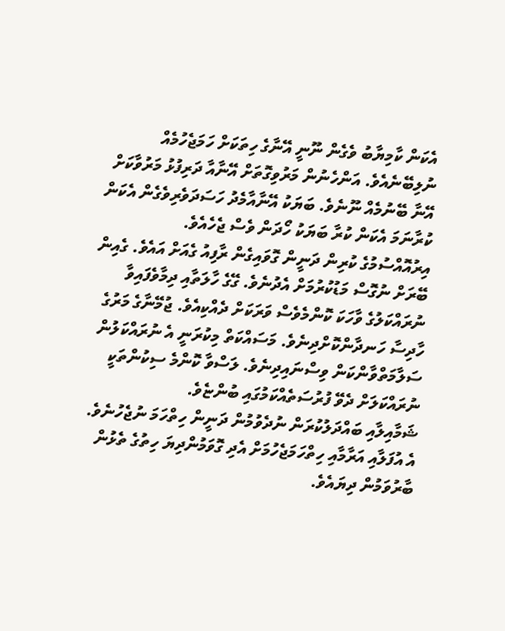އެކަން ކާމިޔާބު ވެގެން ނޫނީ އޭނާގެ ހިތަކަށް ހަމަޖެހުމެއް ނުލިބޭނެއެވެ. އަންހެނުން މަރުވިގޮތަށް އޭނާއާ ދަރިފުޅު މަރުވާކަށް އޭނާ ބޭނުމެއް ނޫނެވެ. ބަޔަކު އޭނާއާމެދު ހަސަދަވެރިވެގެން އެކަން ކުރާނަމަ އެކަން ކުރާ ބަޔަކު ހޯދަން ވެސް ޖެހެއެވެ.
އިރުއޮއްސުމުގެ ކުރިން ދަނީން ގޮވައިގެން ރާފިއު ގެއަށް އައެވެ. ގެއިން ބޭރަށް ނުގޮސް މަޑުކުރުމަށް އެދުނެވެ. ގޭގެ ހާލަތާއި ދިމާވެފައިވާ ނުރައްކަލުގެ ވާހަކަ ކޮންމެވެސް ވަރަކަށް ދެއްކިއެވެ. ޖުމޭނާގެ މަރުގެ ހާދިސާ ހަނދާންކޮށްދިނެވެ. މަސައްކަތް މިކުރަނީ އެ ނުރައްކަލުން ސަލާމަތްވާންކަން ވިސްނައިދިނެވެ. ލަސްވާ ކޮންމެ ސިކުންތަކީ ނުރައްކަލަށް ދެވޭ ފުރުސަތެއްކަމުގައި ބުންޏެވެ.
ޝަމާއިލާއި ބައްދަލުކުރަން ނުދެވުމުން ދަނީން ހިތްހަމަ ނުޖެހުނެވެ. އެ އުފަލާއި އަރާމާއި ހިތްހަމަޖެހުމަށް އެދި ގޮވަމުންދިޔަ ހިތުގެ ތެޅުން ބާރުވަމުން ދިޔައެވެ.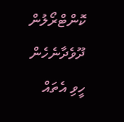ކޮންޓްރޯލުން ދޫވެދާނެހެން ހީވި އެތައް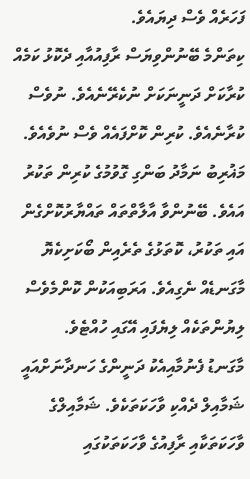ފަހަރެއް ވެސް ދިޔައެވެ.
ކިތަންމެ ބޭނުންވިޔަސް ރާފިއުއާއި ދެކޮޅު ކަމެއް ކުރާކަށް ދަނީނަކަށް ނުކެރޭނެއެވެ. ނުވެސް ކުރާނެއެވެ. ކުރިން ކޮށްފައެއް ވެސް ނުވެއެވެ.
މަޣުރިބު ނަމާދު ބަންގި ގޮވުމުގެ ކުރިން ތަކުރު އައެވެ. ބޭނުންވާ އާލާތްތައް ތައްޔާރުކޮށްގެން އައި ތަކުރު، ކޮތަޅުގެ ތެރެއިން ބޯކަށިކެޔޮ މާގަނޑެއް ނެގިއެވެ. އަރަބިއަކުން ކޮންމެވެސް ލިޔުންތަކެއް ލިޔެފައި އޭގައި ހުއްޓެވެ.
މާގަނޑު ފެނުމާއިއެކު ދަނީންގެ ހަނދާނަށްއައީ ޝަމާއިލް ދެއްކި ވާހަކަތަކެވެ. ޝަމާއިލްގެ ވާހަކަތަކާއި ރާފިއުގެ ވާހަކަތަކުގައި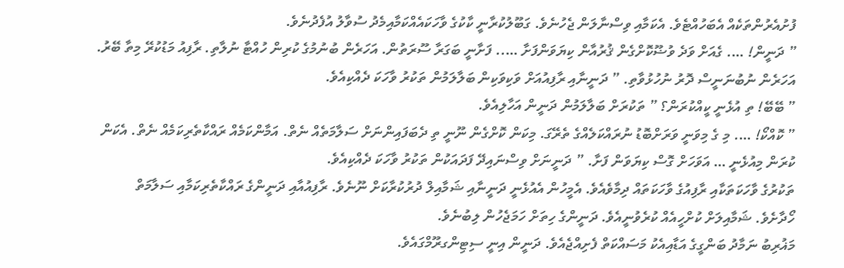ފުށުއެރުންތަކެއް އެބަހުއްޓެވެ. އެކަމާއި ވިސްނާލަން ޖެހުނެވެ. ގަބޫލުކުރާނީ ކާކުގެ ވާހަކައެއްކަމާއިމެދު ސުވާލު އުފެދުނެވެ.
” ދަނީން! …. ގެއަށް ވަދެ ވުޟޫކޮށްގެން ޤުރުއާން ކިޔަވަންފަށާ ….. ފަށާނީ ބަގަރާ ސޫރަތުން. އަހަރެން ބުނުމުގެ ކުރިން ހުއްޓާ ނުލާތި. ރާފިއު މަޑުކުރޭ މިތާ ބޭރު. އަހަރެން ނުބުނަނީސް ދޮރު ނުހުޅުވާތި. ” ދަނީނާއި ރާފިއުއަށް ވަކިވަކިން ބަލާލަމުން ތަކުރު ވާހަކަ ދެއްކިއެވެ.
” ބޭބޭ! ތި އުޅެނީ ކީއްކުރަން؟ ” ތަކުރަށް ބަލާލަމުން ދަނީން އަހާލިއެވެ.
” ކޮއްކޯ! …. މި ގެ މިވަނީ ވަރަށްބޮޑު ނުރައްކަލެއްގެ ތެރޭގަ. މިކަން ކޮށްގެން ނޫނީ ތި ދެބަފައިންނަށް ސަލާމަތެއް ނެތް. އަމާންކަމެއް ރައްކާތެރިކަމެއް ނެތް. އެކަން ކުރަން މިއުޅެނީ … އަވަހަށް ގޮސް ކިޔަވަން ފަށާ. ” ދަނީނަށް ވިސްނައިދޭ ފަދައަކުން ތަކުރު ވާހަކަ ދެއްކިއެވެ.
ތަކުރުގެ ވާހަކަތަކާއި ރާފިއުގެ ވާހަކަތައް ދިމާވެއެވެ. އެމީހުން އެއުޅެނީ ދަނީނާއި ޝަމާއިލް ދުރުކުރާކަށް ނޫނެވެ. ރާފިއުއާއި ދަނީންގެ ރައްކާތެރިކަމާއި ސަލާމަތް ހޯދާށެވެ. ޝަމާއިލަށް ކުށްހީއެއް ކުރެވުނީއެވެ. ދަނީންގެ ހިތަށް ހަމަޖެހުން ލިބުނެވެ.
މަޣުރިބު ނަމާދު ބަންގީގެ އަޑާއިއެކު މަސައްކަތް ފެށިއްޖެއެވެ. ދަނީން އިނީ ސިޓިންގރޫމްގައެވެ.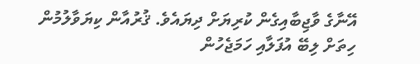އޭނާގެ ވާޖިބާއިގެން ކުރިޔަށް ދިޔައެވެ. ޤުރުއާން ކިޔަވާލުމުން ހިތަށް ލިބޭ އުފަލާއި ހަމަޖެހުން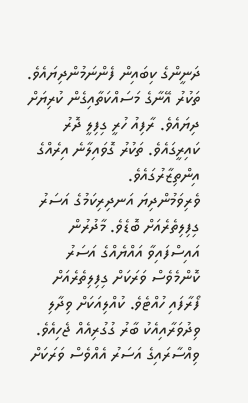ދަނީންގެ ކިބައިން ފެންނަމުންދިޔައެވެ.
ތަކުރު އޭނާގެ މަސައްކަތާއިގެން ކުރިޔަށް ދިޔައެވެ. ރާފިއު ހުރީ ގިފިލީ ދޮރު ކައިރީގައެވެ. ތަކުރު ގޮވައިލާނެ އިރެއްގެ އިންތިޒާރުގައެވެ.
ވެރިވަމުންދިޔަ އަނދިރިކަމުގެ އަސަރު ގިފިލިތެރެއަށް ބޮޑެވެ. މާދުރުން އައިސްފައިވާ އައްޔެއްގެ އަސަރު ކޮންމެވެސް ވަރަކަށް ގިފިލިތެރެއަށް ފޯރާފައި ހުއްޓެވެ. ކުއްލިއަކަށް ވިދާލި ވިދުވަރާއިއެކު ބާރު ގުގުރިއެއް ޖެހިއެވެ. ވިއްސާރައިގެ އަސަރު އެއްވެސް ވަރަކަށް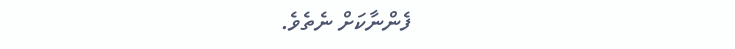ފެންނާކަށް ނެތެވެ.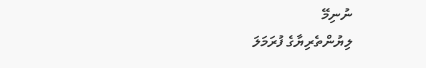ނުނިމޭ
ލިޔުންތެރިޔާގެ ފުރަމަލަ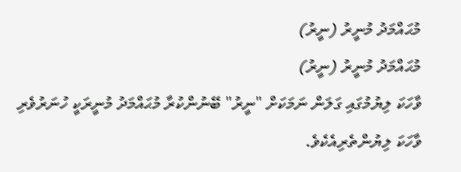މުޙައްމަދު މުނީރު (ނީރު)
މުޙައްމަދު މުނީރު (ނީރު)
ވާހަކަ ލިޔުމުގައި ގަލަން ނަމަކަށް "ނީރު" ބޭނުންކުރާ މުޙައްމަދު މުނީރަކީ ހުނަރުވެރި ވާހަކަ ލިޔުންތެރިއެކެވެ.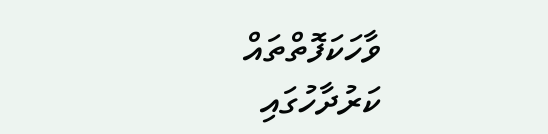ވާހަކަފޮތްތައް ކަރުދާހުގައި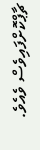ޗާޕްކޮށްފައިވެސް ވެއެވެ.